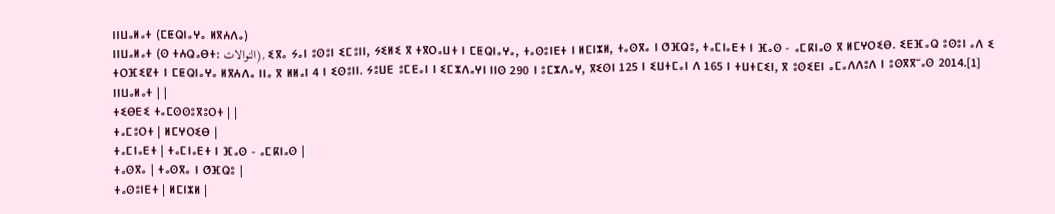ⵏⵏⵡⴰⵍⴰⵜ (ⵎⵟⵕⵏⴰⵖⴰ ⵍⴳⵄⴷⴰ)
ⵏⵏⵡⴰⵍⴰⵜ (ⵙ ⵜⵄⵕⴰⴱⵜ: النوالات), ⵉⴳⴰ ⵢⴰⵏ ⵓⵙⵓⵏ ⵉⵎⵓⵏⵏ, ⵢⵉⵍⵉ ⴳ ⵜⴳⵔⴰⵡⵜ ⵏ ⵎⵟⵕⵏⴰⵖⴰ, ⵜⴰⵙⵓⵏⴹⵜ ⵏ ⵍⵎⵏⵣⵍ, ⵜⴰⵙⴳⴰ ⵏ ⵚⴼⵕⵓ, ⵜⴰⵎⵏⴰⴹⵜ ⵏ ⴼⴰⵙ - ⴰⵎⴽⵏⴰⵙ ⴳ ⵍⵎⵖⵔⵉⴱ. ⵉⴹⴼⴰⵕ ⵓⵙⵓⵏ ⴰⴷ ⵉ ⵜⵔⴼⵉⵇⵜ ⵏ ⵎⵟⵕⵏⴰⵖⴰ ⵍⴳⵄⴷⴰ ⵏⵏⴰ ⴳ ⵍⵍⴰⵏ 4 ⵏ ⵉⵙⵓⵏⵏ. ⵢⵓⵡⴹ ⵓⵎⴹⴰⵏ ⵏ ⵉⵎⵣⴷⴰⵖⵏ ⵏⵏⵙ 290 ⵏ ⵓⵎⵣⴷⴰⵖ, ⴳⵉⵙⵏ 125 ⵏ ⵉⵡⵜⵎⴰⵏ ⴷ 165 ⵏ ⵜⵡⵜⵎⵉⵏ, ⴳ ⵓⵙⵉⴹⵏ ⴰⵎⴰⴷⴷⵓⴷ ⵏ ⵓⵙⴳⴳⵯⴰⵙ 2014.[1]
ⵏⵏⵡⴰⵍⴰⵜ | |
ⵜⵉⴱⴹⵉ ⵜⴰⵎⵙⵙⵓⴳⵓⵔⵜ | |
ⵜⴰⵎⵓⵔⵜ | ⵍⵎⵖⵔⵉⴱ |
ⵜⴰⵎⵏⴰⴹⵜ | ⵜⴰⵎⵏⴰⴹⵜ ⵏ ⴼⴰⵙ - ⴰⵎⴽⵏⴰⵙ |
ⵜⴰⵙⴳⴰ | ⵜⴰⵙⴳⴰ ⵏ ⵚⴼⵕⵓ |
ⵜⴰⵙⵓⵏⴹⵜ | ⵍⵎⵏⵣⵍ |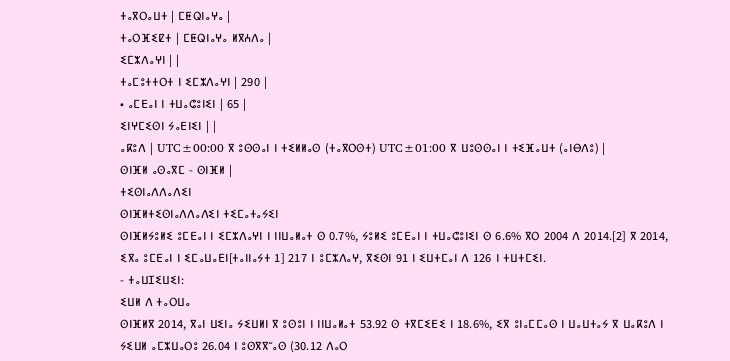ⵜⴰⴳⵔⴰⵡⵜ | ⵎⵟⵕⵏⴰⵖⴰ |
ⵜⴰⵔⴼⵉⵇⵜ | ⵎⵟⵕⵏⴰⵖⴰ ⵍⴳⵄⴷⴰ |
ⵉⵎⵣⴷⴰⵖⵏ | |
ⵜⴰⵎⵓⵜⵜⵔⵜ ⵏ ⵉⵎⵣⴷⴰⵖⵏ | 290 |
• ⴰⵎⴹⴰⵏ ⵏ ⵜⵡⴰⵛⵓⵏⵉⵏ | 65 |
ⵉⵏⵖⵎⵉⵙⵏ ⵢⴰⴹⵏⵉⵏ | |
ⴰⴽⵓⴷ | UTC±00:00 ⴳ ⵓⵙⵙⴰⵏ ⵏ ⵜⵉⵍⵍⴰⵙ (ⵜⴰⴳⵔⵙⵜ) UTC±01:00 ⴳ ⵡⵓⵙⵙⴰⵏ ⵏ ⵜⵉⴼⴰⵡⵜ (ⴰⵏⴱⴷⵓ) |
ⵙⵏⴼⵍ ⴰⵙⴰⴳⵎ - ⵙⵏⴼⵍ |
ⵜⵉⵙⵏⴰⴷⴷⴰⴷⵉⵏ
ⵙⵏⴼⵍⵜⵉⵙⵏⴰⴷⴷⴰⴷⵉⵏ ⵜⵉⵎⴰⵜⴰⵢⵉⵏ
ⵙⵏⴼⵍⵢⵓⵍⵉ ⵓⵎⴹⴰⵏ ⵏ ⵉⵎⵣⴷⴰⵖⵏ ⵏ ⵏⵏⵡⴰⵍⴰⵜ ⵙ 0.7%, ⵢⵓⵍⵉ ⵓⵎⴹⴰⵏ ⵏ ⵜⵡⴰⵛⵓⵏⵉⵏ ⵙ 6.6% ⴳⵔ 2004 ⴷ 2014.[2] ⴳ 2014, ⵉⴳⴰ ⵓⵎⴹⴰⵏ ⵏ ⵉⵎⴰⵡⴰⴹⵏ[ⵜⴰⵏⵏⴰⵢⵜ 1] 217 ⵏ ⵓⵎⵣⴷⴰⵖ, ⴳⵉⵙⵏ 91 ⵏ ⵉⵡⵜⵎⴰⵏ ⴷ 126 ⵏ ⵜⵡⵜⵎⵉⵏ.
- ⵜⴰⵡⵊⵉⵡⵉⵏ:
ⵉⵡⵍ ⴷ ⵜⴰⵔⵡⴰ
ⵙⵏⴼⵍⴳ 2014, ⴳⴰⵏ ⵡⵉⵏⴰ ⵢⵉⵡⵍⵏ ⴳ ⵓⵙⵓⵏ ⵏ ⵏⵏⵡⴰⵍⴰⵜ 53.92 ⵙ ⵜⴳⵎⵉⴹⵉ ⵏ 18.6%, ⵉⴳ ⵓⵏⴰⵎⵎⴰⵙ ⵏ ⵡⴰⵡⵜⴰⵢ ⴳ ⵡⴰⴽⵓⴷ ⵏ ⵢⵉⵡⵍ ⴰⵎⵣⵡⴰⵔⵓ 26.04 ⵏ ⵓⵙⴳⴳⵯⴰⵙ (30.12 ⴷⴰⵔ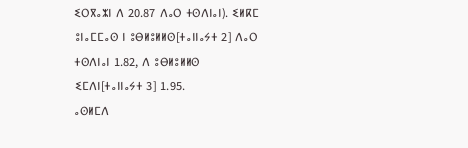ⵉⵔⴳⴰⵣⵏ ⴷ 20.87 ⴷⴰⵔ ⵜⵙⴷⵏⴰⵏ). ⵉⵍⴽⵎ ⵓⵏⴰⵎⵎⴰⵙ ⵏ ⵓⴱⵍⵓⵍⵍⵙ[ⵜⴰⵏⵏⴰⵢⵜ 2] ⴷⴰⵔ ⵜⵙⴷⵏⴰⵏ 1.82, ⴷ ⵓⴱⵍⵓⵍⵍⵙ ⵉⵎⴷⵏ[ⵜⴰⵏⵏⴰⵢⵜ 3] 1.95.
ⴰⵙⵍⵎⴷ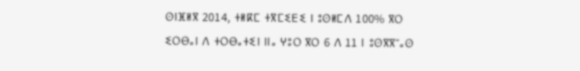ⵙⵏⴼⵍⴳ 2014, ⵜⵍⴽⵎ ⵜⴳⵎⵉⴹⵉ ⵏ ⵓⵙⵍⵎⴷ 100% ⴳⵔ ⵉⵔⴱⴰⵏ ⴷ ⵜⵔⴱⴰⵜⵉⵏ ⵏⵏⴰ ⵖⵓⵔ ⴳⵔ 6 ⴷ 11 ⵏ ⵓⵙⴳⴳⵯⴰⵙ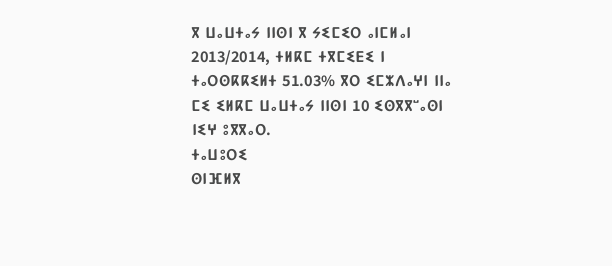ⴳ ⵡⴰⵡⵜⴰⵢ ⵏⵏⵙⵏ ⴳ ⵢⵉⵎⵉⵔ ⴰⵏⵎⵍⴰⵏ 2013/2014, ⵜⵍⴽⵎ ⵜⴳⵎⵉⴹⵉ ⵏ ⵜⴰⵔⵙⴽⴽⵉⵍⵜ 51.03% ⴳⵔ ⵉⵎⵣⴷⴰⵖⵏ ⵏⵏⴰ ⵎⵉ ⵉⵍⴽⵎ ⵡⴰⵡⵜⴰⵢ ⵏⵏⵙⵏ 10 ⵉⵙⴳⴳⵯⴰⵙⵏ ⵏⵉⵖ ⵓⴳⴳⴰⵔ.
ⵜⴰⵡⵓⵔⵉ
ⵙⵏⴼⵍⴳ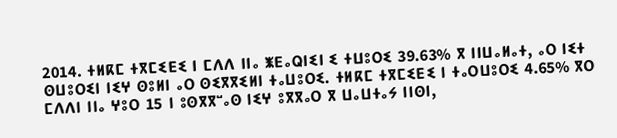2014. ⵜⵍⴽⵎ ⵜⴳⵎⵉⴹⵉ ⵏ ⵎⴷⴷ ⵏⵏⴰ ⵥⴹⴰⵕⵏⵉⵏ ⵉ ⵜⵡⵓⵔⵉ 39.63% ⴳ ⵏⵏⵡⴰⵍⴰⵜ, ⴰⵔ ⵏⵉⵜ ⵙⵡⵓⵔⵉⵏ ⵏⵉⵖ ⵙⵓⵍⵏ ⴰⵔ ⵙⵉⴳⴳⵉⵍⵏ ⵜⴰⵡⵓⵔⵉ. ⵜⵍⴽⵎ ⵜⴳⵎⵉⴹⵉ ⵏ ⵜⴰⵔⵡⵓⵔⵉ 4.65% ⴳⵔ ⵎⴷⴷⵏ ⵏⵏⴰ ⵖⵓⵔ 15 ⵏ ⵓⵙⴳⴳⵯⴰⵙ ⵏⵉⵖ ⵓⴳⴳⴰⵔ ⴳ ⵡⴰⵡⵜⴰⵢ ⵏⵏⵙⵏ,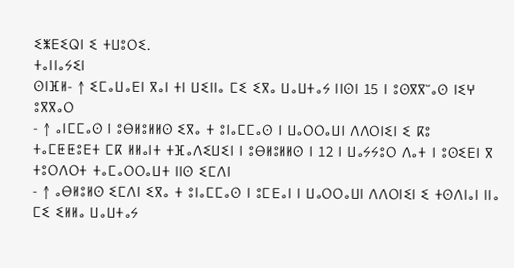ⵉⵥⴹⵉⵕⵏ ⵉ ⵜⵡⵓⵔⵉ.
ⵜⴰⵏⵏⴰⵢⵉⵏ
ⵙⵏⴼⵍ- ↑ ⵉⵎⴰⵡⴰⴹⵏ ⴳⴰⵏ ⵜⵏ ⵡⵉⵏⵏⴰ ⵎⵉ ⵉⴳⴰ ⵡⴰⵡⵜⴰⵢ ⵏⵏⵙⵏ 15 ⵏ ⵓⵙⴳⴳⵯⴰⵙ ⵏⵉⵖ ⵓⴳⴳⴰⵔ
- ↑ ⴰⵏⵎⵎⴰⵙ ⵏ ⵓⴱⵍⵓⵍⵍⵙ ⵉⴳⴰ ⵜ ⵓⵏⴰⵎⵎⴰⵙ ⵏ ⵡⴰⵔⵔⴰⵡⵏ ⴷⴷⵔⵏⵉⵏ ⵉ ⴽⵓ ⵜⴰⵎⵟⵟⵓⴹⵜ ⵎⴽ ⵍⵍⴰⵏⵜ ⵜⴼⴰⴷⵉⵡⵉⵏ ⵏ ⵓⴱⵍⵓⵍⵍⵙ ⵏ 12 ⵏ ⵡⴰⵢⵢⵓⵔ ⴷⴰⵜ ⵏ ⵓⵙⵉⴹⵏ ⴳ ⵜⵓⵔⴷⵔⵜ ⵜⴰⵎⴰⵔⵔⴰⵡⵜ ⵏⵏⵙ ⵉⵎⴷⵏ
- ↑ ⴰⴱⵍⵓⵍⵙ ⵉⵎⴷⵏ ⵉⴳⴰ ⵜ ⵓⵏⴰⵎⵎⴰⵙ ⵏ ⵓⵎⴹⴰⵏ ⵏ ⵡⴰⵔⵔⴰⵡⵏ ⴷⴷⵔⵏⵉⵏ ⵉ ⵜⵙⴷⵏⴰⵏ ⵏⵏⴰ ⵎⵉ ⵉⵍⵍⴰ ⵡⴰⵡⵜⴰⵢ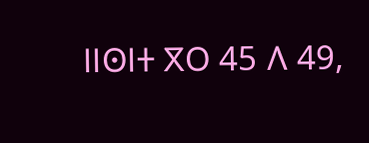ⵏⵏⵙⵏⵜ ⴳⵔ 45 ⴷ 49,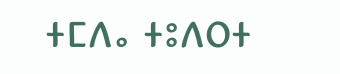ⵜⵎⴷⴰ ⵜⵓⴷⵔⵜ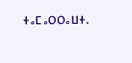ⵜⴰⵎⴰⵔⵔⴰⵡⵜ.